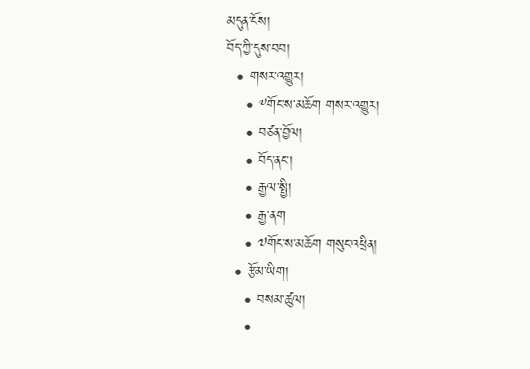མདུན་ངོས།
བོད་ཀྱི་དུས་བབ།
  • གསར་འགྱུར།
    • ༸གོང་ས་མཆོག གསར་འགྱུར།
    • བཙན་བྱོལ།
    • བོད་ནང་།
    • རྒྱལ་སྤྱི།
    • རྒྱ་ནག
    • ༧གོང་ས་མཆོག གསུང་འཕྲིན།
  • རྩོམ་ཡིག།
    • བསམ་ཚུལ།
    •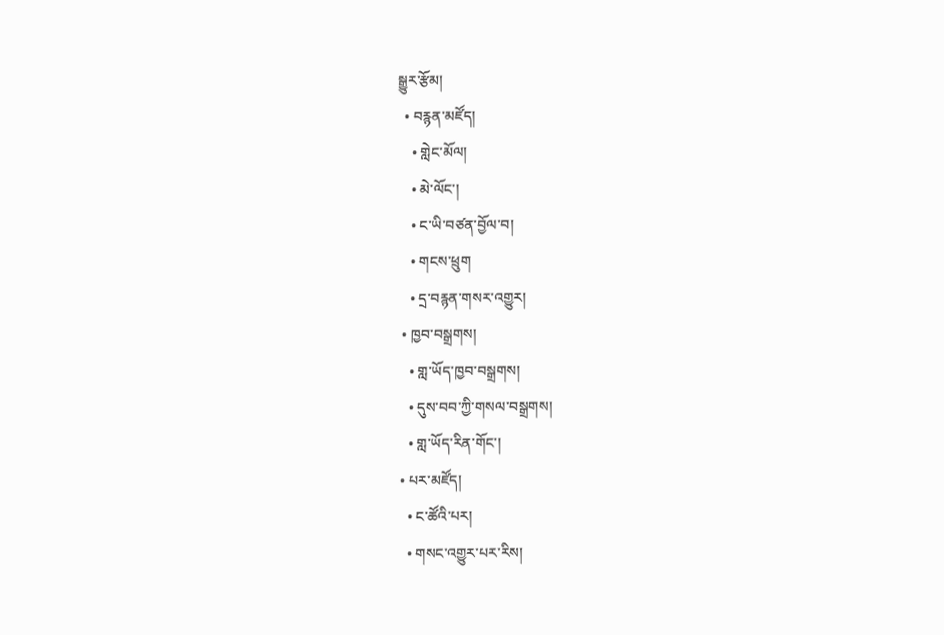སྒྱུར་རྩོམ།
  • བརྙན་མཛོད།
    • གླེང་མོལ།
    • མེ་ལོང་།
    • ང་ཡི་བཙན་བྱོལ་བ།
    • གངས་ཕྲུག
    • དྲ་བརྙན་གསར་འགྱུར།
  • ཁྱབ་བསྒྲགས།
    • གླ་ཡོད་ཁྱབ་བསྒྲགས།
    • དུས་བབ་ཀྱི་གསལ་བསྒྲགས།
    • གླ་ཡོད་རིན་གོང་།
  • པར་མཛོད།
    • ང་ཚོའི་པར།
    • གསང་འགྱུར་པར་རིས།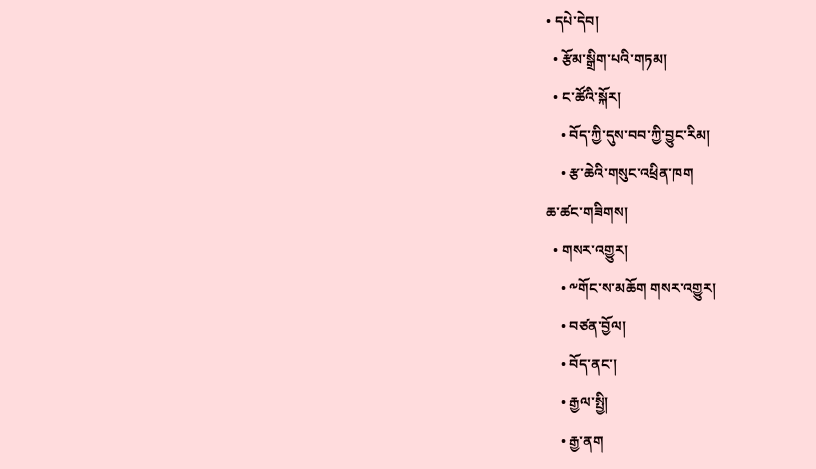• དཔེ་དེབ།
  • རྩོམ་སྒྲིག་པའི་གཏམ།
  • ང་ཚོའི་སྐོར།
    • བོད་ཀྱི་དུས་བབ་ཀྱི་བྱུང་རིམ།
    • རྩ་ཆེའི་གསུང་འཕྲིན་ཁག
ཆ་ཚང་གཟིགས།
  • གསར་འགྱུར།
    • ༸གོང་ས་མཆོག གསར་འགྱུར།
    • བཙན་བྱོལ།
    • བོད་ནང་།
    • རྒྱལ་སྤྱི།
    • རྒྱ་ནག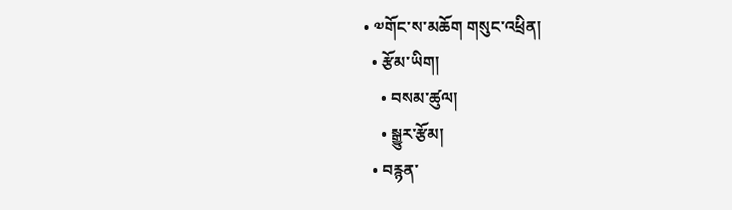• ༧གོང་ས་མཆོག གསུང་འཕྲིན།
  • རྩོམ་ཡིག།
    • བསམ་ཚུལ།
    • སྒྱུར་རྩོམ།
  • བརྙན་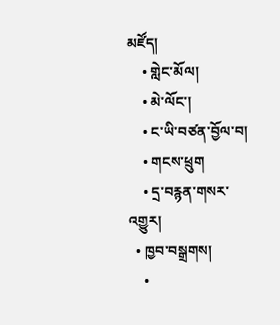མཛོད།
    • གླེང་མོལ།
    • མེ་ལོང་།
    • ང་ཡི་བཙན་བྱོལ་བ།
    • གངས་ཕྲུག
    • དྲ་བརྙན་གསར་འགྱུར།
  • ཁྱབ་བསྒྲགས།
    •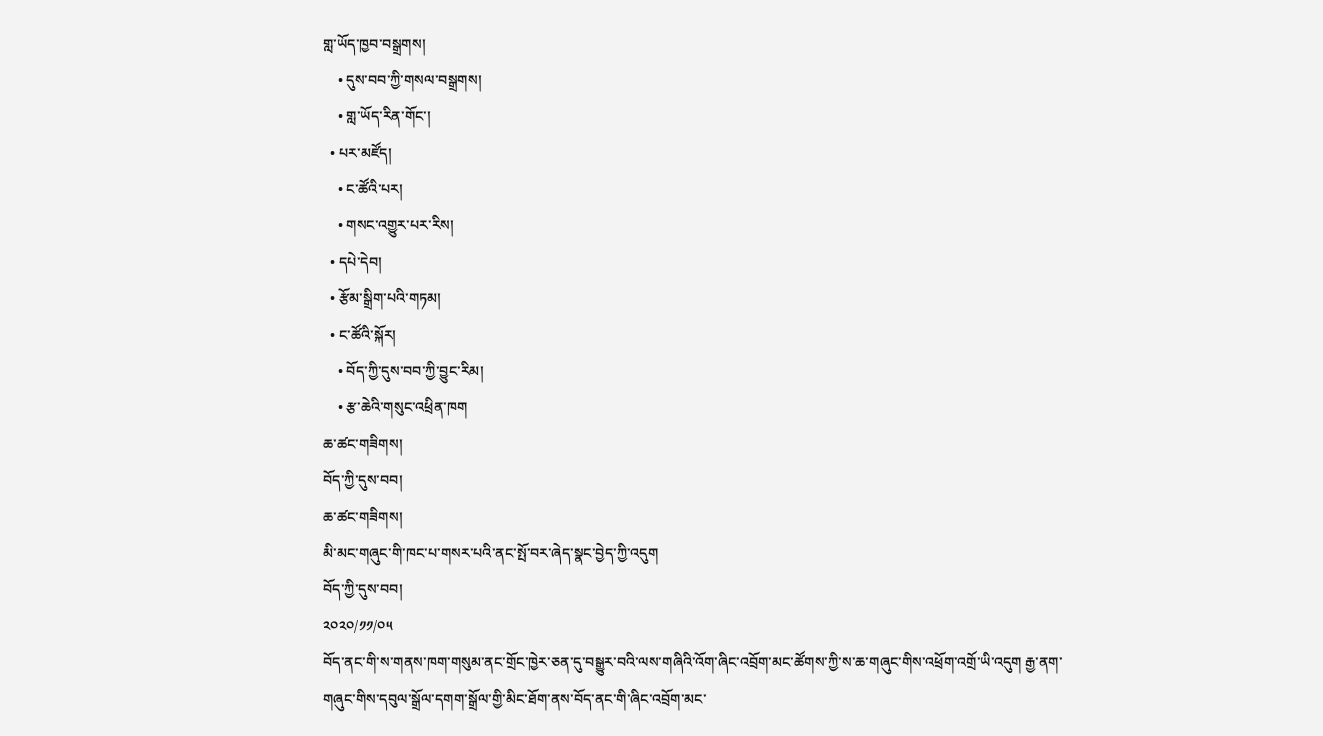གླ་ཡོད་ཁྱབ་བསྒྲགས།
    • དུས་བབ་ཀྱི་གསལ་བསྒྲགས།
    • གླ་ཡོད་རིན་གོང་།
  • པར་མཛོད།
    • ང་ཚོའི་པར།
    • གསང་འགྱུར་པར་རིས།
  • དཔེ་དེབ།
  • རྩོམ་སྒྲིག་པའི་གཏམ།
  • ང་ཚོའི་སྐོར།
    • བོད་ཀྱི་དུས་བབ་ཀྱི་བྱུང་རིམ།
    • རྩ་ཆེའི་གསུང་འཕྲིན་ཁག
ཆ་ཚང་གཟིགས།
བོད་ཀྱི་དུས་བབ།
ཆ་ཚང་གཟིགས།
མི་མང་གཞུང་གི་ཁང་པ་གསར་པའི་ནང་སྤོ་བར་ཞེད་སྣང་བྱེད་ཀྱི་འདུག
བོད་ཀྱི་དུས་བབ།
༢༠༢༠/༡༡/༠༥
བོད་ནང་གི་ས་གནས་ཁག་གསུམ་ནང་གྲོང་ཁྱེར་ཅན་དུ་བསྒྱུར་བའི་ལས་གཞིའི་འོག་ཞིང་འབྲོག་མང་ཚོགས་ཀྱི་ས་ཆ་གཞུང་གིས་འཕྲོག་འགྲོ་ཡི་འདུག རྒྱ་ནག་གཞུང་གིས་དབུལ་སྒྲོལ་དགག་སྒྲོལ་གྱི་མིང་ཐོག་ནས་བོད་ནང་གི་ཞིང་འབྲོག་མང་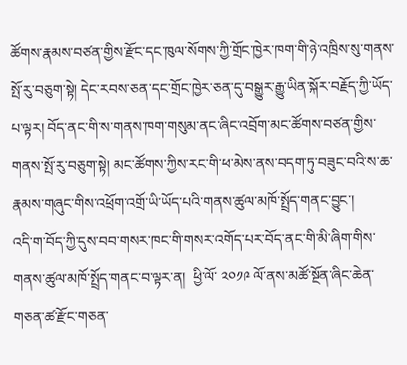ཚོགས་རྣམས་བཙན་གྱིས་རྫོང་དང་ཁུལ་སོགས་ཀྱི་གྲོང་ཁྱེར་ཁག་གི་ཉེ་འཁྲིས་སུ་གནས་སྤོ་རུ་བཅུག་སྟེ། དེང་རབས་ཅན་དང་གྲོང་ཁྱེར་ཅན་དུ་བསྒྱུར་རྒྱུ་ཡིན་སྐོར་བརྗོད་ཀྱི་ཡོད་པ་ལྟར། བོད་ནང་གི་ས་གནས་ཁག་གསུམ་ནང་ཞིང་འབྲོག་མང་ཚོགས་བཙན་གྱིས་གནས་སྤོ་རུ་བཅུག་སྟེ། མང་ཚོགས་ཀྱིས་རང་གི་ཕ་མེས་ནས་བདག་ཏུ་བཟུང་བའི་ས་ཆ་རྣམས་གཞུང་གིས་འཕྲོག་འགྲོ་ཡི་ཡོད་པའི་གནས་ཚུལ་མཁོ་སྤྲོད་གནང་བྱུང་།
འདི་ག་བོད་ཀྱི་དུས་བབ་གསར་ཁང་གི་གསར་འགོད་པར་བོད་ནང་གི་མི་ཞིག་གིས་གནས་ཚུལ་མཁོ་སྤྲོད་གནང་བ་ལྟར་ན།  ཕྱི་ལོ་ ༢༠༡༩ ལོ་ནས་མཚོ་སྔོན་ཞིང་ཆེན་གཅན་ཚ་རྫོང་གཅན་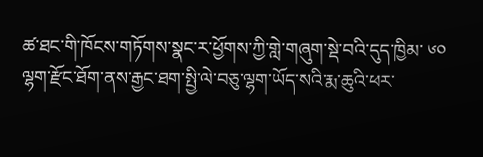ཚ་ཐང་གི་ཁོངས་གཏོགས་སྣང་ར་ཕྱོགས་ཀྱི་གླེ་གཞུག་སྡེ་བའི་དུད་ཁྱིམ་ ༦༠ ལྷག་རྫོང་ཐོག་ནས་རྒྱང་ཐག་སྤྱི་ལེ་བཅུ་ལྷག་ཡོད་སའི་རྨ་ཆུའི་ཕར་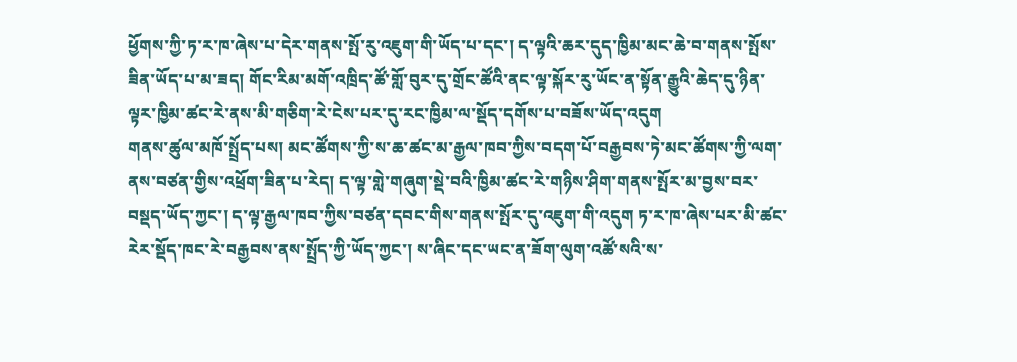ཕྱོགས་ཀྱི་ཏ་ར་ཁ་ཞེས་པ་དེར་གནས་སྤོ་རུ་འཇུག་གི་ཡོད་པ་དང་། ད་ལྟའི་ཆར་དུད་ཁྱིམ་མང་ཆེ་བ་གནས་སྤོས་ཟིན་ཡོད་པ་མ་ཟད། གོང་རིམ་མགོ་འཁྲིད་ཚོ་གློ་བུར་དུ་གྲོང་ཚོའི་ནང་ལྟ་སྐོར་རུ་ཡོང་ན་སྟོན་རྒྱུའི་ཆེད་དུ་ཉིན་ལྟར་ཁྱིམ་ཚང་རེ་ནས་མི་གཅིག་རེ་ངེས་པར་དུ་རང་ཁྱིམ་ལ་སྡོད་དགོས་པ་བཟོས་ཡོད་འདུག
གནས་ཚུལ་མཁོ་སྤྲོད་པས། མང་ཚོགས་ཀྱི་ས་ཆ་ཚང་མ་རྒྱལ་ཁབ་ཀྱིས་བདག་པོ་བརྒྱབས་ཏེ་མང་ཚོགས་ཀྱི་ལག་ནས་བཙན་གྱིས་འཕྲོག་ཟིན་པ་རེད། ད་ལྟ་གླེ་གཞུག་སྡེ་བའི་ཁྱིམ་ཚང་རེ་གཉིས་ཤིག་གནས་སྤོར་མ་བྱས་བར་བསྡད་ཡོད་ཀྱང་། ད་ལྟ་རྒྱལ་ཁབ་ཀྱིས་བཙན་དབང་གིས་གནས་སྤོར་དུ་འཇུག་གི་འདུག ཏ་ར་ཁ་ཞེས་པར་མི་ཚང་རེར་སྡོད་ཁང་རེ་བརྒྱབས་ནས་སྤྲོད་ཀྱི་ཡོད་ཀྱང་། ས་ཞིང་དང་ཡང་ན་ཟོག་ལུག་འཚོ་སའི་ས་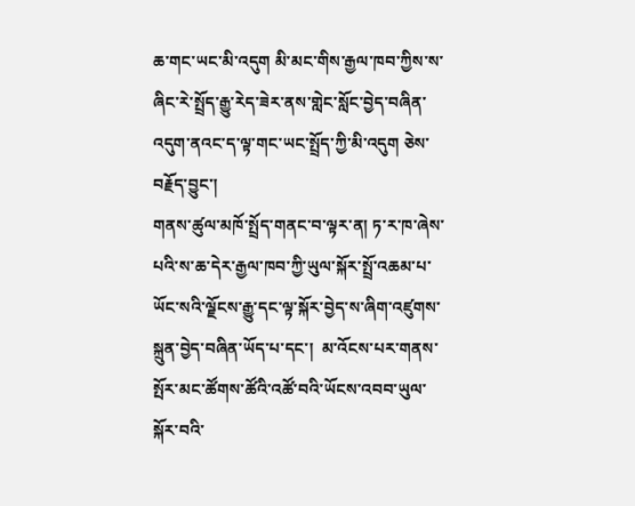ཆ་གང་ཡང་མི་འདུག མི་མང་གིས་རྒྱལ་ཁབ་ཀྱིས་ས་ཞིང་རེ་སྤྲོད་རྒྱུ་རེད་ཟེར་ནས་གླེང་སློང་བྱེད་བཞིན་འདུག་ནའང་ད་ལྟ་གང་ཡང་སྤྲོད་ཀྱི་མི་འདུག ཅེས་བརྗོད་བྱུང་།
གནས་ཚུལ་མཁོ་སྤྲོད་གནང་བ་ལྟར་ན། ཏ་ར་ཁ་ཞེས་པའི་ས་ཆ་དེར་རྒྱལ་ཁབ་ཀྱི་ཡུལ་སྐོར་སྤྲོ་འཆམ་པ་ཡོང་སའི་ལྗོངས་རྒྱུ་དང་ལྟ་སྐོར་བྱེད་ས་ཞིག་འཛུགས་སྐྲུན་བྱེད་བཞིན་ཡོད་པ་དང་།  མ་འོངས་པར་གནས་སྤོར་མང་ཚོགས་ཚོའི་འཚོ་བའི་ཡོངས་འབབ་ཡུལ་སྐོར་བའི་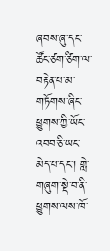ཞབས་ཞུ་དང་ཚོང་ཙག་ཙིག་ལ་བརྟེན་པ་མ་གཏོགས་ཞིང་ཕྱུགས་ཀྱི་ཡོང་འབབ་ཅི་ཡང་མེད་པ་དང་། གླེ་གཞུག་སྡེ་བ་ནི་ཕྱུགས་ལས་ཁོ་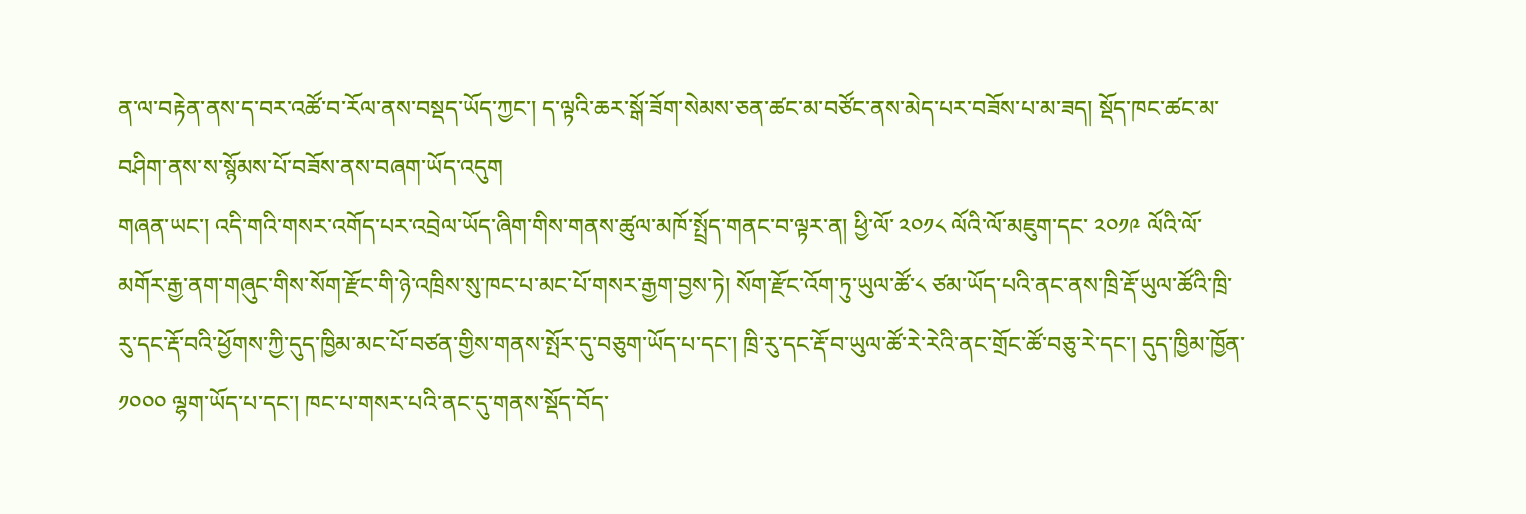ན་ལ་བརྟེན་ནས་ད་བར་འཚོ་བ་རོལ་ནས་བསྡད་ཡོད་ཀྱང་། ད་ལྟའི་ཆར་སྒོ་ཟོག་སེམས་ཅན་ཚང་མ་བཙོང་ནས་མེད་པར་བཟོས་པ་མ་ཟད། སྡོད་ཁང་ཚང་མ་བཤིག་ནས་ས་སྙོམས་པོ་བཟོས་ནས་བཞག་ཡོད་འདུག
གཞན་ཡང་། འདི་གའི་གསར་འགོད་པར་འབྲེལ་ཡོད་ཞིག་གིས་གནས་ཚུལ་མཁོ་སྤྲོད་གནང་བ་ལྟར་ན། ཕྱི་ལོ་ ༢༠༡༨ ལོའི་ལོ་མཇུག་དང་ ༢༠༡༩ ལོའི་ལོ་མགོར་རྒྱ་ནག་གཞུང་གིས་སོག་རྫོང་གི་ཉེ་འཁྲིས་སུ་ཁང་པ་མང་པོ་གསར་རྒྱག་བྱས་ཏེ། སོག་རྫོང་འོག་ཏུ་ཡུལ་ཚོ་༨ ཙམ་ཡོད་པའི་ནང་ནས་ཁྲི་རྡོ་ཡུལ་ཚོའི་ཁྲི་རུ་དང་རྡོ་བའི་ཕྱོགས་ཀྱི་དུད་ཁྱིམ་མང་པོ་བཙན་གྱིས་གནས་སྤོར་དུ་བཅུག་ཡོད་པ་དང་། ཁྲི་རུ་དང་རྡོ་བ་ཡུལ་ཚོ་རེ་རེའི་ནང་གྲོང་ཚོ་བཅུ་རེ་དང་། དུད་ཁྱིམ་ཁྱོན་ ༡༠༠༠ ལྷག་ཡོད་པ་དང་། ཁང་པ་གསར་པའི་ནང་དུ་གནས་སྡོད་བོད་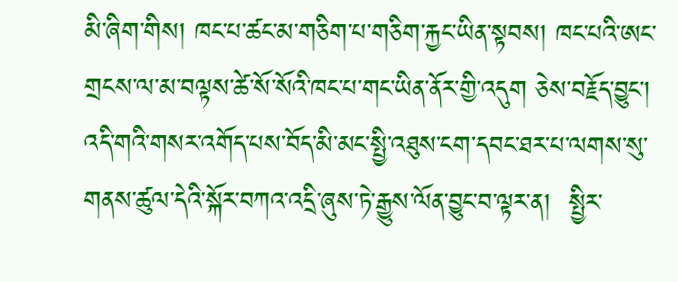མི་ཞིག་གིས། ཁང་པ་ཚང་མ་གཅིག་པ་གཅིག་རྐྱང་ཡིན་སྟབས། ཁང་པའི་ཨང་གྲངས་ལ་མ་བལྟས་ཚེ་སོ་སོའི་ཁང་པ་གང་ཡིན་ནོར་གྱི་འདུག ཅེས་བརྗོད་བྱུང་།
འདི་གའི་གསར་འགོད་པས་བོད་མི་མང་སྤྱི་འཐུས་ངག་དབང་ཐར་པ་ལགས་སུ་གནས་ཚུལ་དེའི་སྐོར་བཀའ་འདྲི་ཞུས་ཏེ་རྒྱུས་ལོན་བྱུང་བ་ལྟར་ན།  སྤྱིར་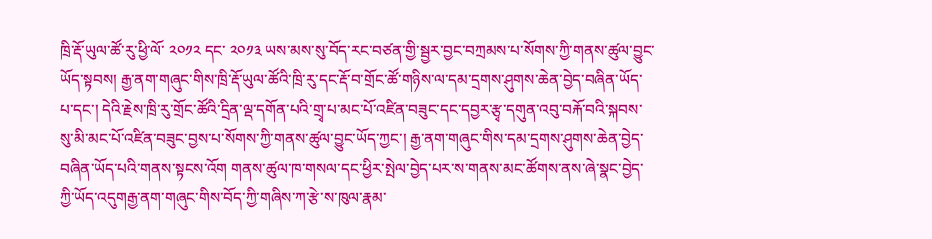ཁྲི་རྡོ་ཡུལ་ཚོ་རུ་ཕྱི་ལོ་ ༢༠༡༢ དང་ ༢༠༡༣ ཡས་མས་སུ་བོད་རང་བཙན་གྱི་སྦྱར་བྱང་བཀྲམས་པ་སོགས་ཀྱི་གནས་ཚུལ་བྱུང་ཡོད་སྟབས། རྒྱ་ནག་གཞུང་གིས་ཁྲི་རྡོ་ཡུལ་ཚོའི་ཁྲི་རུ་དང་རྡོ་བ་གྲོང་ཚོ་གཉིས་ལ་དམ་དྲགས་ཤུགས་ཆེན་བྱེད་བཞིན་ཡོད་པ་དང་། དེའི་རྗེས་ཁྲི་རུ་གྲོང་ཚོའི་དྲིན་ལྡ་དགོན་པའི་གྲྭ་པ་མང་པོ་འཛིན་བཟུང་དང་དབྱར་རྩྭ་དགུན་འབུ་བརྐོ་བའི་སྐབས་སུ་མི་མང་པོ་འཛིན་བཟུང་བྱས་པ་སོགས་ཀྱི་གནས་ཚུལ་བྱུང་ཡོད་ཀྱང་། རྒྱ་ནག་གཞུང་གིས་དམ་དྲགས་ཤུགས་ཆེན་བྱེད་བཞིན་ཡོད་པའི་གནས་སྟངས་འོག གནས་ཚུལ་ཁ་གསལ་དང་ཕྱིར་སྤེལ་བྱེད་པར་ས་གནས་མང་ཚོགས་ནས་ཞེ་སྣང་བྱེད་ཀྱི་ཡོད་འདུགརྒྱ་ནག་གཞུང་གིས་བོད་ཀྱི་གཞིས་ཀ་རྩེ་ས་ཁུལ་རྣམ་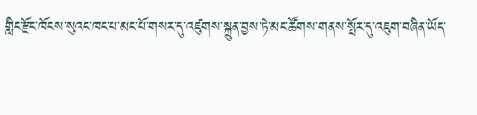གླིང་རྫོང་ཁོངས་སུའང་ཁང་པ་མང་པོ་གསར་དུ་འཛུགས་སྐྲུན་བྱས་ཏེ་མང་ཚོགས་གནས་སྤོར་དུ་འཇུག་བཞིན་ཡོད་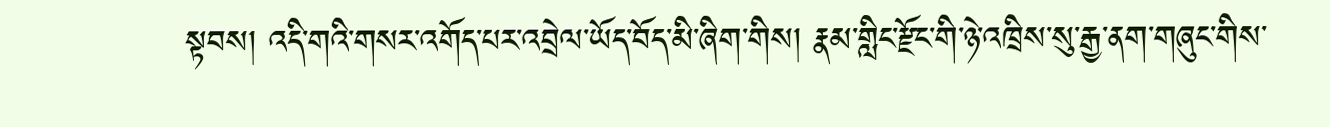སྟབས། འདི་གའི་གསར་འགོད་པར་འབྲེལ་ཡོད་བོད་མི་ཞིག་གིས། རྣམ་གླིང་རྫོང་གི་ཉེ་འཁྲིས་སུ་རྒྱ་ནག་གཞུང་གིས་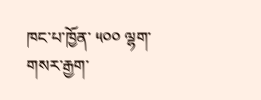ཁང་པ་ཁྱོན་ ༥༠༠ ལྷག་གསར་རྒྱག་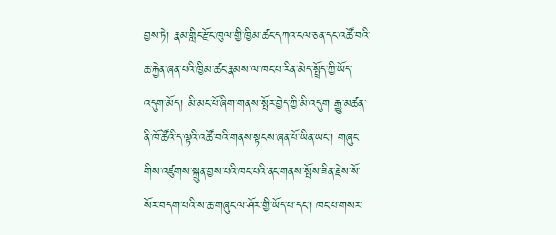བྱས་ཏེ། རྣམ་གླིང་རྫོང་ཁུལ་གྱི་ཁྱིམ་ཚང་དཀའ་ངལ་ཅན་དང་འཚོ་བའི་ཆ་རྐྱེན་ཞན་པའི་ཁྱིམ་ཚང་རྣམས་ལ་ཁང་པ་རིན་མེད་སྤྲོད་ཀྱི་ཡོད་འདུག་མོད། མི་མང་པོ་ཞིག་གནས་སྤོར་བྱེད་ཀྱི་མི་འདུག རྒྱུ་མཚན་ནི་ཁོ་ཚོའི་ད་ལྟའི་འཚོ་བའི་གནས་སྟངས་ཞན་པོ་ཡིན་ཡང་། གཞུང་གིས་འཛུགས་སྐྲུན་བྱས་པའི་ཁང་པའི་ནང་གནས་སྤོས་ཟིན་རྗེས་སོ་སོར་བདག་པའི་ས་ཆ་གཞུང་ལ་ཤོར་གྱི་ཡོད་པ་དང་། ཁང་པ་གསར་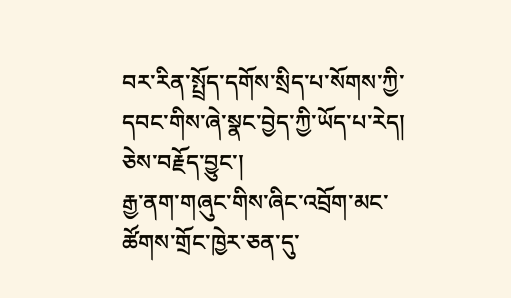བར་རིན་སྤྲོད་དགོས་སྲིད་པ་སོགས་ཀྱི་དབང་གིས་ཞེ་སྣང་བྱེད་ཀྱི་ཡོད་པ་རེད།  ཅེས་བརྗོད་བྱུང་།
རྒྱ་ནག་གཞུང་གིས་ཞིང་འབྲོག་མང་ཚོགས་གྲོང་ཁྱེར་ཅན་དུ་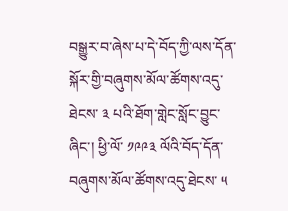བསྒྱུར་བ་ཞེས་པ་དེ་བོད་ཀྱི་ལས་དོན་སྐོར་གྱི་བཞུགས་མོལ་ཚོགས་འདུ་ཐེངས་ ༣ པའི་ཐོག་གླེང་སློང་བྱུང་ཞིང་། ཕྱི་ལོ་ ༡༩༩༣ ལོའི་བོད་དོན་བཞུགས་མོལ་ཚོགས་འདུ་ཐེངས་ ༥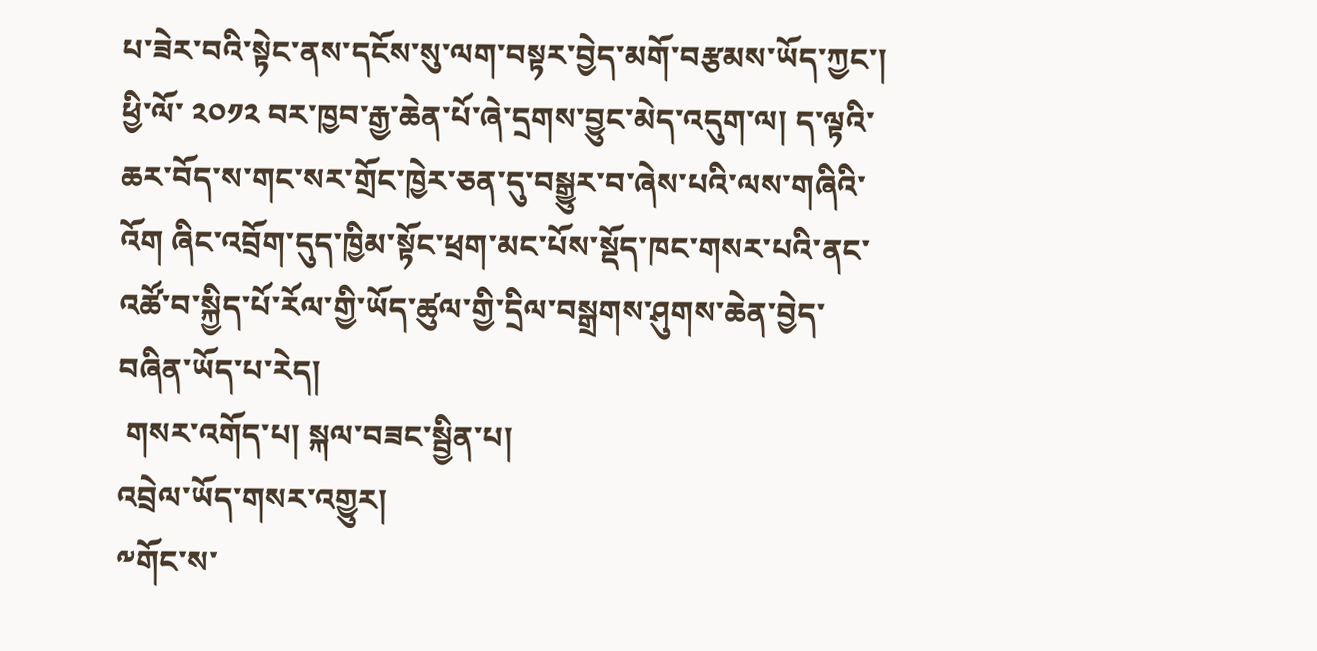པ་ཟེར་བའི་སྟེང་ནས་དངོས་སུ་ལག་བསྟར་བྱེད་མགོ་བརྩམས་ཡོད་ཀྱང་། ཕྱི་ལོ་ ༢༠༡༢ བར་ཁྱབ་རྒྱ་ཆེན་པོ་ཞེ་དྲགས་བྱུང་མེད་འདུག་ལ། ད་ལྟའི་ཆར་བོད་ས་གང་སར་གྲོང་ཁྱེར་ཅན་དུ་བསྒྱུར་བ་ཞེས་པའི་ལས་གཞིའི་འོག ཞིང་འབྲོག་དུད་ཁྱིམ་སྟོང་ཕྲག་མང་པོས་སྡོད་ཁང་གསར་པའི་ནང་འཚོ་བ་སྐྱིད་པོ་རོལ་གྱི་ཡོད་ཚུལ་གྱི་དྲིལ་བསྒྲགས་ཤུགས་ཆེན་བྱེད་བཞིན་ཡོད་པ་རེད།
 གསར་འགོད་པ། སྐལ་བཟང་སྦྱིན་པ།
འབྲེལ་ཡོད་གསར་འགྱུར།
༸གོང་ས་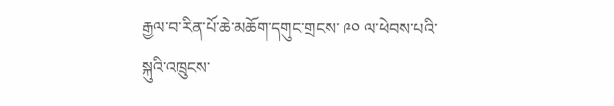རྒྱལ་བ་རིན་པོ་ཆེ་མཆོག་དགུང་གྲངས་ ༩༠ ལ་ཕེབས་པའི་སྐུའི་འཁྲུངས་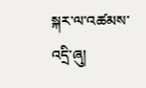སྐར་ལ་འཚམས་འདྲི་ཞུ།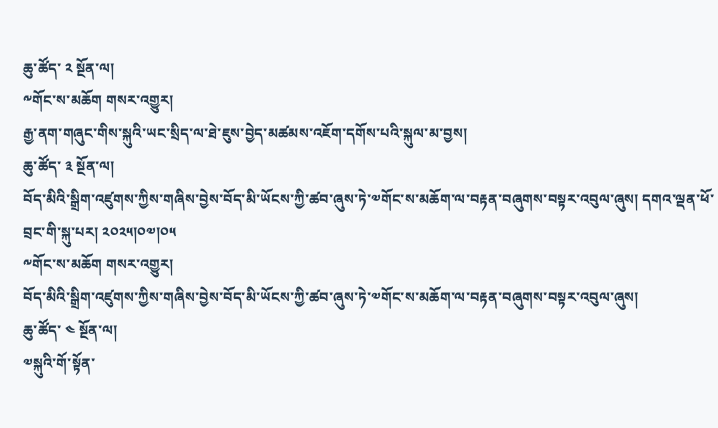ཆུ་ཚོད་ ༢ སྔོན་ལ།
༸གོང་ས་མཆོག གསར་འགྱུར།
རྒྱ་ནག་གཞུང་གིས་སྐུའི་ཡང་སྲིད་ལ་ཐེ་ཇུས་བྱེད་མཚམས་འཇོག་དགོས་པའི་སྐུལ་མ་བྱས།
ཆུ་ཚོད་ ༣ སྔོན་ལ།
བོད་མིའི་སྒྲིག་འཛུགས་ཀྱིས་གཞིས་བྱེས་བོད་མི་ཡོངས་ཀྱི་ཚབ་ཞུས་ཏེ་༧གོང་ས་མཆོག་ལ་བརྟན་བཞུགས་བསྟར་འབུལ་ཞུས། དགའ་ལྡན་ཕོ་བྲང་གི་སྐུ་པར། ༢༠༢༥།༠༧།༠༥
༸གོང་ས་མཆོག གསར་འགྱུར།
བོད་མིའི་སྒྲིག་འཛུགས་ཀྱིས་གཞིས་བྱེས་བོད་མི་ཡོངས་ཀྱི་ཚབ་ཞུས་ཏེ་༧གོང་ས་མཆོག་ལ་བརྟན་བཞུགས་བསྟར་འབུལ་ཞུས།
ཆུ་ཚོད་ ༤ སྔོན་ལ།
༧སྐུའི་གོ་སྟོན་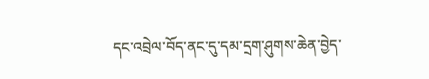དང་འབྲེལ་བོད་ནང་དུ་དམ་དྲག་ཤུགས་ཆེན་བྱེད་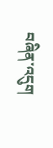བཞིན་འདུག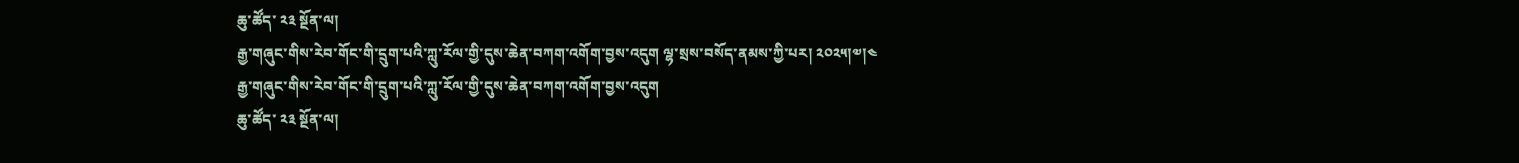ཆུ་ཚོད་ ༢༣ སྔོན་ལ།
རྒྱ་གཞུང་གིས་རེབ་གོང་གི་དྲུག་པའི་ཀླུ་རོལ་གྱི་དུས་ཆེན་བཀག་འགོག་བྱས་འདུག ལྷ་སྲས་བསོད་ནམས་ཀྱི་པར། ༢༠༢༥།༧།༤
རྒྱ་གཞུང་གིས་རེབ་གོང་གི་དྲུག་པའི་ཀླུ་རོལ་གྱི་དུས་ཆེན་བཀག་འགོག་བྱས་འདུག
ཆུ་ཚོད་ ༢༣ སྔོན་ལ།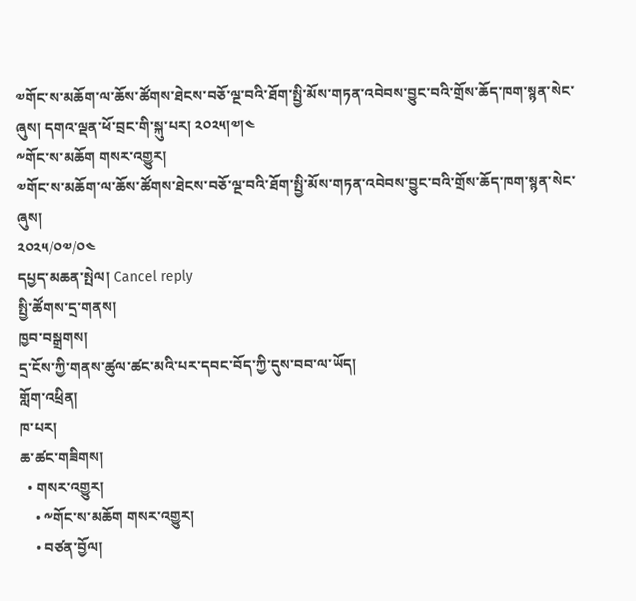༧གོང་ས་མཆོག་ལ་ཆོས་ཚོགས་ཐེངས་བཅོ་ལྔ་བའི་ཐོག་སྤྱི་མོས་གཏན་འབེབས་བྱུང་བའི་གྲོས་ཆོད་ཁག་སྙན་སེང་ཞུས། དགའ་ལྡན་ཕོ་བྲང་གི་སྐུ་པར། ༢༠༢༥།༧།༤
༸གོང་ས་མཆོག གསར་འགྱུར།
༧གོང་ས་མཆོག་ལ་ཆོས་ཚོགས་ཐེངས་བཅོ་ལྔ་བའི་ཐོག་སྤྱི་མོས་གཏན་འབེབས་བྱུང་བའི་གྲོས་ཆོད་ཁག་སྙན་སེང་ཞུས།
༢༠༢༥/༠༧/༠༤
དཔྱད་མཆན་སྤེལ། Cancel reply
སྤྱི་ཚོགས་དྲ་གནས།
ཁྱབ་བསྒྲགས།
དྲ་ངོས་ཀྱི་གནས་ཚུལ་ཚང་མའི་པར་དབང་བོད་ཀྱི་དུས་བབ་ལ་ཡོད།
གློག་འཕྲིན།
ཁ་པར།
ཆ་ཚང་གཟིགས།
  • གསར་འགྱུར།
    • ༸གོང་ས་མཆོག གསར་འགྱུར།
    • བཙན་བྱོལ།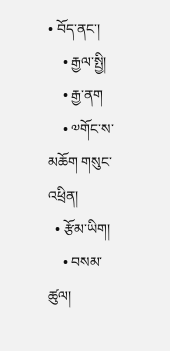• བོད་ནང་།
    • རྒྱལ་སྤྱི།
    • རྒྱ་ནག
    • ༧གོང་ས་མཆོག གསུང་འཕྲིན།
  • རྩོམ་ཡིག།
    • བསམ་ཚུལ།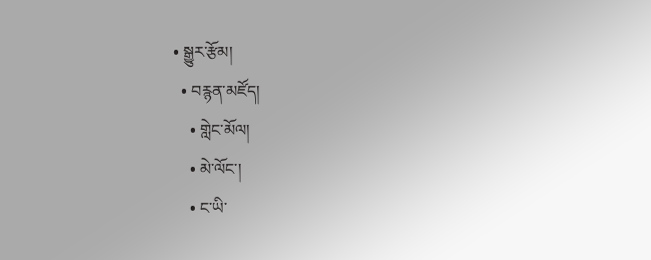• སྒྱུར་རྩོམ།
  • བརྙན་མཛོད།
    • གླེང་མོལ།
    • མེ་ལོང་།
    • ང་ཡི་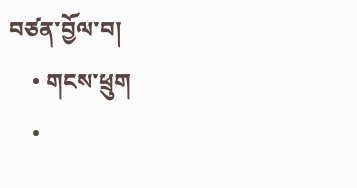བཙན་བྱོལ་བ།
    • གངས་ཕྲུག
    •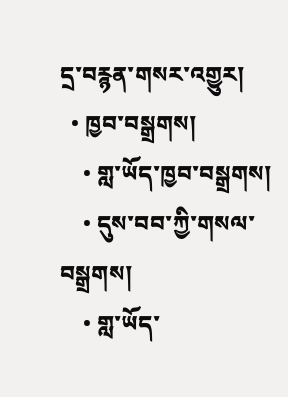དྲ་བརྙན་གསར་འགྱུར།
  • ཁྱབ་བསྒྲགས།
    • གླ་ཡོད་ཁྱབ་བསྒྲགས།
    • དུས་བབ་ཀྱི་གསལ་བསྒྲགས།
    • གླ་ཡོད་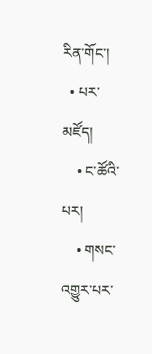རིན་གོང་།
  • པར་མཛོད།
    • ང་ཚོའི་པར།
    • གསང་འགྱུར་པར་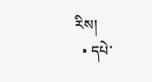རིས།
  • དཔེ་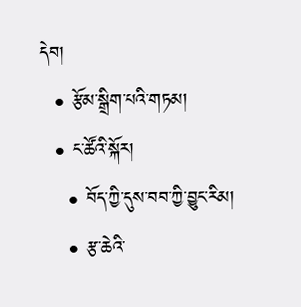དེབ།
  • རྩོམ་སྒྲིག་པའི་གཏམ།
  • ང་ཚོའི་སྐོར།
    • བོད་ཀྱི་དུས་བབ་ཀྱི་བྱུང་རིམ།
    • རྩ་ཆེའི་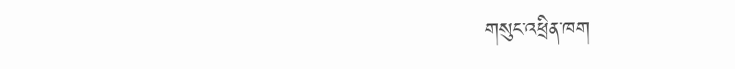གསུང་འཕྲིན་ཁག